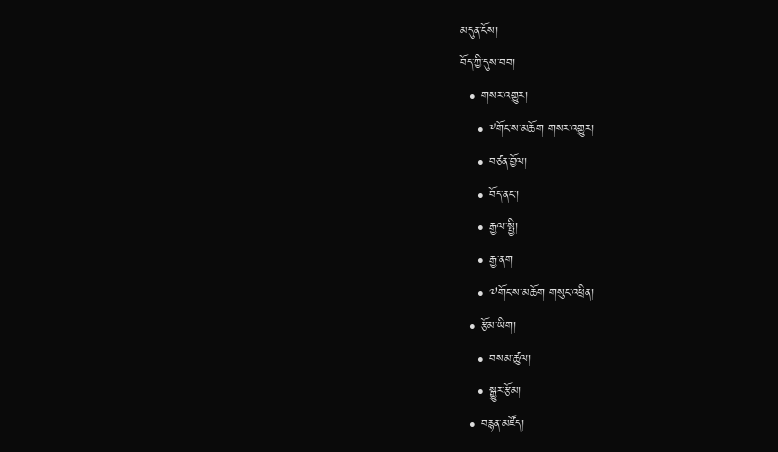མདུན་ངོས།
བོད་ཀྱི་དུས་བབ།
  • གསར་འགྱུར།
    • ༸གོང་ས་མཆོག གསར་འགྱུར།
    • བཙན་བྱོལ།
    • བོད་ནང་།
    • རྒྱལ་སྤྱི།
    • རྒྱ་ནག
    • ༧གོང་ས་མཆོག གསུང་འཕྲིན།
  • རྩོམ་ཡིག།
    • བསམ་ཚུལ།
    • སྒྱུར་རྩོམ།
  • བརྙན་མཛོད།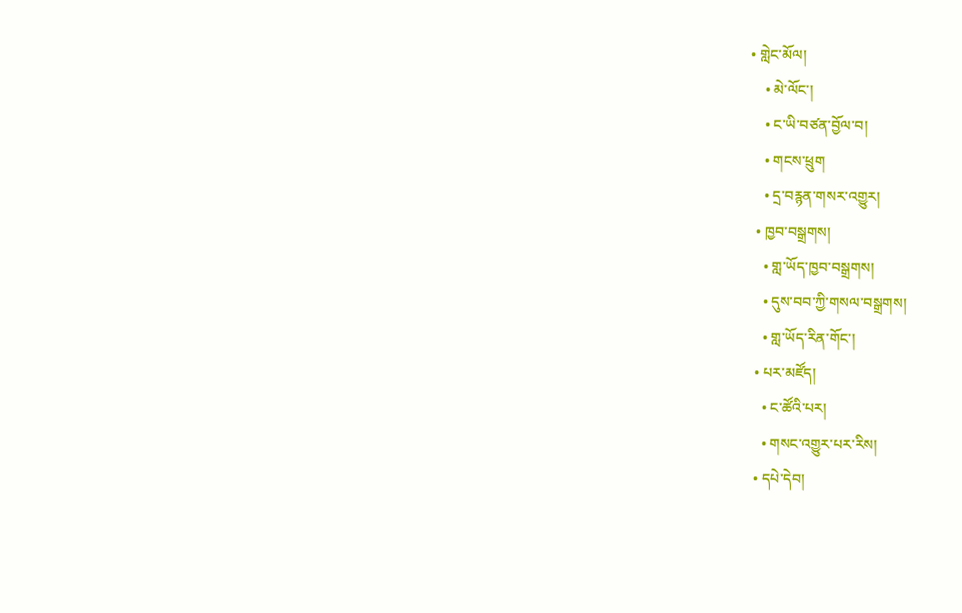• གླེང་མོལ།
    • མེ་ལོང་།
    • ང་ཡི་བཙན་བྱོལ་བ།
    • གངས་ཕྲུག
    • དྲ་བརྙན་གསར་འགྱུར།
  • ཁྱབ་བསྒྲགས།
    • གླ་ཡོད་ཁྱབ་བསྒྲགས།
    • དུས་བབ་ཀྱི་གསལ་བསྒྲགས།
    • གླ་ཡོད་རིན་གོང་།
  • པར་མཛོད།
    • ང་ཚོའི་པར།
    • གསང་འགྱུར་པར་རིས།
  • དཔེ་དེབ།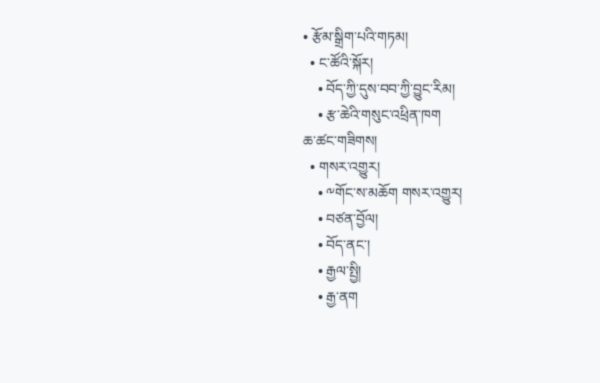• རྩོམ་སྒྲིག་པའི་གཏམ།
  • ང་ཚོའི་སྐོར།
    • བོད་ཀྱི་དུས་བབ་ཀྱི་བྱུང་རིམ།
    • རྩ་ཆེའི་གསུང་འཕྲིན་ཁག
ཆ་ཚང་གཟིགས།
  • གསར་འགྱུར།
    • ༸གོང་ས་མཆོག གསར་འགྱུར།
    • བཙན་བྱོལ།
    • བོད་ནང་།
    • རྒྱལ་སྤྱི།
    • རྒྱ་ནག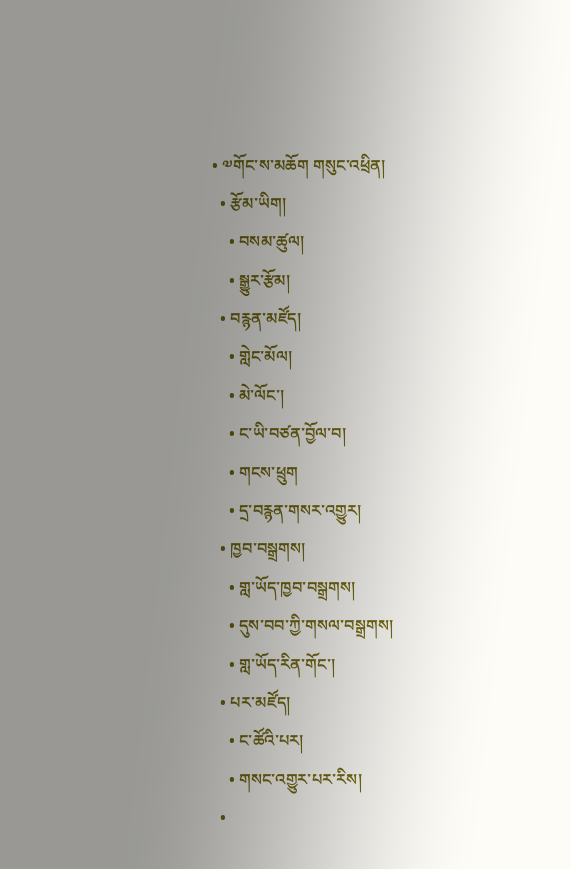• ༧གོང་ས་མཆོག གསུང་འཕྲིན།
  • རྩོམ་ཡིག།
    • བསམ་ཚུལ།
    • སྒྱུར་རྩོམ།
  • བརྙན་མཛོད།
    • གླེང་མོལ།
    • མེ་ལོང་།
    • ང་ཡི་བཙན་བྱོལ་བ།
    • གངས་ཕྲུག
    • དྲ་བརྙན་གསར་འགྱུར།
  • ཁྱབ་བསྒྲགས།
    • གླ་ཡོད་ཁྱབ་བསྒྲགས།
    • དུས་བབ་ཀྱི་གསལ་བསྒྲགས།
    • གླ་ཡོད་རིན་གོང་།
  • པར་མཛོད།
    • ང་ཚོའི་པར།
    • གསང་འགྱུར་པར་རིས།
  •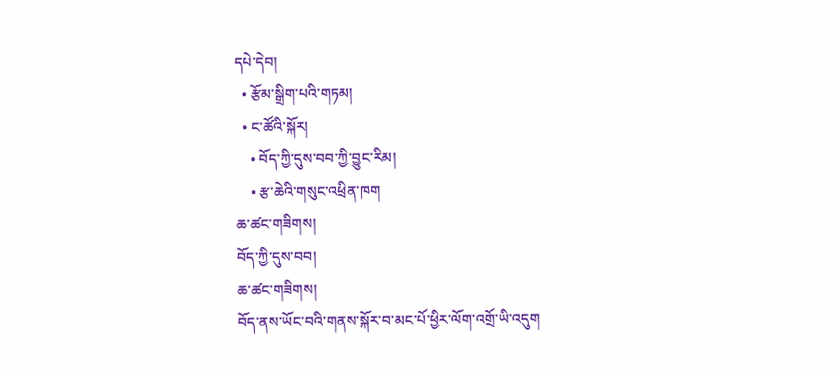དཔེ་དེབ།
  • རྩོམ་སྒྲིག་པའི་གཏམ།
  • ང་ཚོའི་སྐོར།
    • བོད་ཀྱི་དུས་བབ་ཀྱི་བྱུང་རིམ།
    • རྩ་ཆེའི་གསུང་འཕྲིན་ཁག
ཆ་ཚང་གཟིགས།
བོད་ཀྱི་དུས་བབ།
ཆ་ཚང་གཟིགས།
བོད་ནས་ཡོང་བའི་གནས་སྐོར་བ་མང་པོ་ཕྱིར་ལོག་འགྲོ་ཡི་འདུག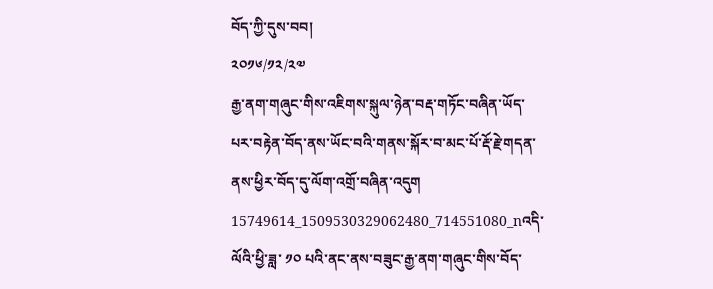བོད་ཀྱི་དུས་བབ།
༢༠༡༦/༡༢/༢༧
རྒྱ་ནག་གཞུང་གིས་འཇིགས་སྐུལ་ཉེན་བརྡ་གཏོང་བཞིན་ཡོད་པར་བརྟེན་བོད་ནས་ཡོང་བའི་གནས་སྐོར་བ་མང་པོ་རྡོ་རྗེ་གདན་ནས་ཕྱིར་བོད་དུ་ལོག་འགྲོ་བཞིན་འདུག
15749614_1509530329062480_714551080_nའདི་ལོའི་ཕྱི་ཟླ་ ༡༠ པའི་ནང་ནས་བཟུང་རྒྱ་ནག་གཞུང་གིས་བོད་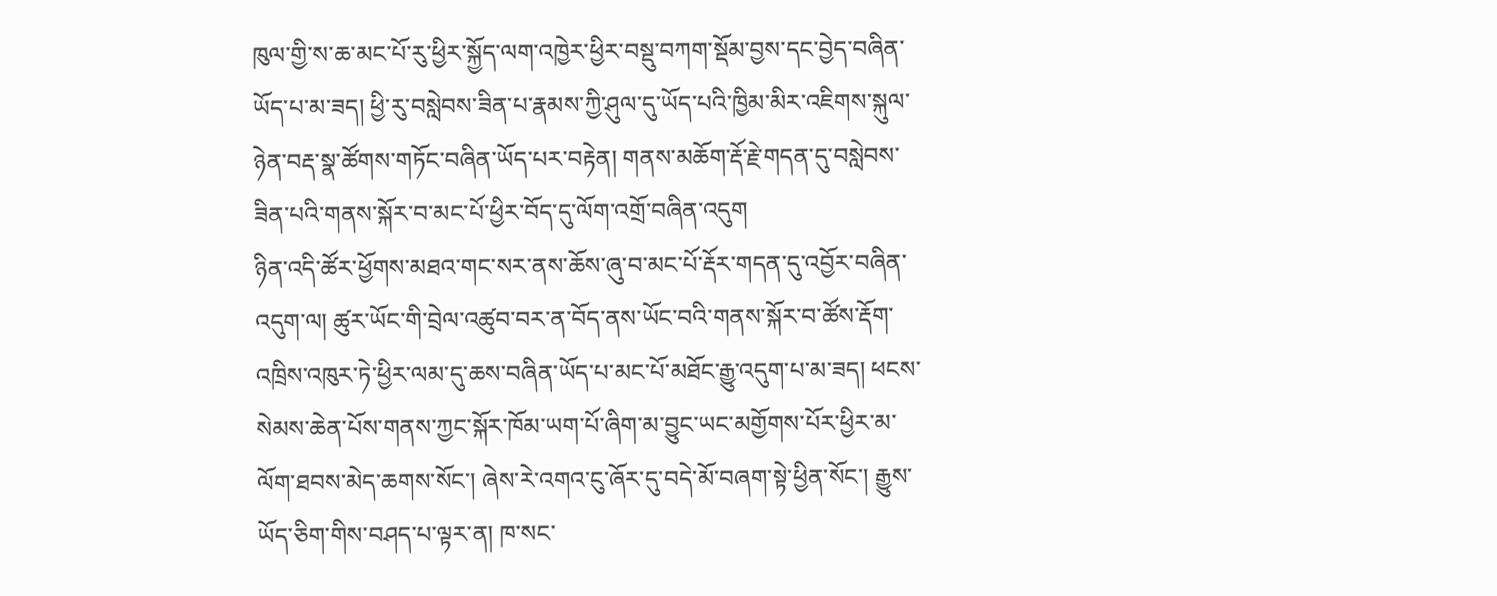ཁུལ་གྱི་ས་ཆ་མང་པོ་རུ་ཕྱིར་སྐྱོད་ལག་འཁྱེར་ཕྱིར་བསྡུ་བཀག་སྡོམ་བྱས་དང་བྱེད་བཞིན་ཡོད་པ་མ་ཟད། ཕྱི་རུ་བསླེབས་ཟིན་པ་རྣམས་ཀྱི་ཤུལ་དུ་ཡོད་པའི་ཁྱིམ་མིར་འཇིགས་སྐུལ་ཉེན་བརྡ་སྣ་ཚོགས་གཏོང་བཞིན་ཡོད་པར་བརྟེན། གནས་མཆོག་རྡོ་རྗེ་གདན་དུ་བསླེབས་ཟིན་པའི་གནས་སྐོར་བ་མང་པོ་ཕྱིར་བོད་དུ་ལོག་འགྲོ་བཞིན་འདུག
ཉིན་འདི་ཚོར་ཕྱོགས་མཐའ་གང་སར་ནས་ཆོས་ཞུ་བ་མང་པོ་རྡོར་གདན་དུ་འབྱོར་བཞིན་འདུག་ལ། ཚུར་ཡོང་གི་བྲེལ་འཚུབ་བར་ན་བོད་ནས་ཡོང་བའི་གནས་སྐོར་བ་ཚོས་རྡོག་འཁྲིས་འཁུར་ཏེ་ཕྱིར་ལམ་དུ་ཆས་བཞིན་ཡོད་པ་མང་པོ་མཐོང་རྒྱུ་འདུག་པ་མ་ཟད། ཕངས་སེམས་ཆེན་པོས་གནས་ཀྱང་སྐོར་ཁོམ་ཡག་པོ་ཞིག་མ་བྱུང་ཡང་མགྱོགས་པོར་ཕྱིར་མ་ལོག་ཐབས་མེད་ཆགས་སོང་། ཞེས་རེ་འགའ་ངུ་ཞོར་དུ་བདེ་མོ་བཞག་སྟེ་ཕྱིན་སོང་། རྒྱུས་ཡོད་ཅིག་གིས་བཤད་པ་ལྟར་ན། ཁ་སང་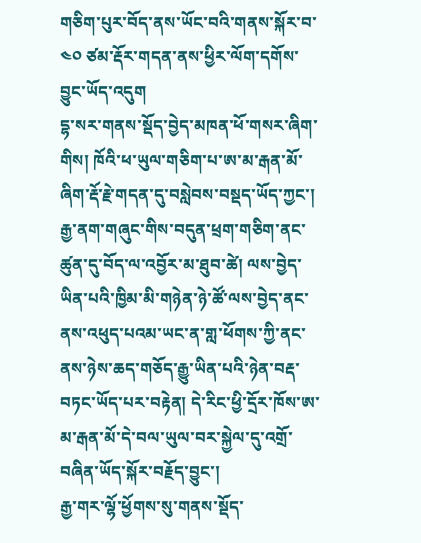གཅིག་པུར་བོད་ནས་ཡོང་བའི་གནས་སྐོར་བ་ ༤༠ ཙམ་རྡོར་གདན་ནས་ཕྱིར་ལོག་དགོས་བྱུང་ཡོད་འདུག
དྷ་སར་གནས་སྡོད་བྱེད་མཁན་ཕོ་གསར་ཞིག་གིས། ཁོའི་ཕ་ཡུལ་གཅིག་པ་ཨ་མ་རྒན་མོ་ཞིག་རྡོ་རྗེ་གདན་དུ་བསླེབས་བསྡད་ཡོད་ཀྱང་། རྒྱ་ནག་གཞུང་གིས་བདུན་ཕྲག་གཅིག་ནང་ཚུན་དུ་བོད་ལ་འབྱོར་མ་ཐུབ་ཚེ། ལས་བྱེད་ཡིན་པའི་ཁྱིམ་མི་གཉེན་ཉེ་ཚོ་ལས་བྱེད་ནང་ནས་འཕུད་པའམ་ཡང་ན་གླ་ཕོགས་ཀྱི་ནང་ནས་ཉེས་ཆད་གཅོད་རྒྱུ་ཡིན་པའི་ཉེན་བརྡ་བཏང་ཡོད་པར་བརྟེན། དེ་རིང་ཕྱི་དྲོར་ཁོས་ཨ་མ་རྒན་མོ་དེ་བལ་ཡུལ་བར་སྐྱེལ་དུ་འགྲོ་བཞིན་ཡོད་སྐོར་བརྗོད་བྱུང་།
རྒྱ་གར་ལྷོ་ཕྱོགས་སུ་གནས་སྡོད་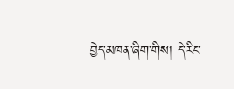བྱེད་མཁན་ཞིག་གིས། དེ་རིང་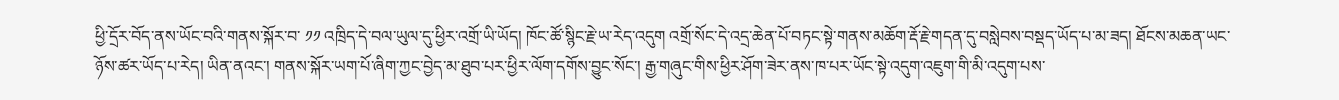ཕྱི་དྲོར་བོད་ནས་ཡོང་བའི་གནས་སྐོར་བ་ ༡༡ འཁྲིད་དེ་བལ་ཡུལ་དུ་ཕྱིར་འགྲོ་ཡི་ཡོད། ཁོང་ཚོ་སྙིང་རྗེ་ཡ་རེད་འདུག འགྲོ་སོང་དེ་འདྲ་ཆེན་པོ་བཏང་སྟེ་གནས་མཆོག་རྡོ་རྗེ་གདན་དུ་བསླེབས་བསྡད་ཡོད་པ་མ་ཟད། ཐོངས་མཆན་ཡང་ཉོས་ཚར་ཡོད་པ་རེད། ཡིན་ནའང་། གནས་སྐོར་ཡག་པོ་ཞིག་ཀྱང་བྱེད་མ་ཐུབ་པར་ཕྱིར་ལོག་དགོས་བྱུང་སོང་། རྒྱ་གཞུང་གིས་ཕྱིར་ཤོག་ཟེར་ནས་ཁ་པར་ཡོང་སྟེ་འདུག་འཇུག་གི་མི་འདུག་པས་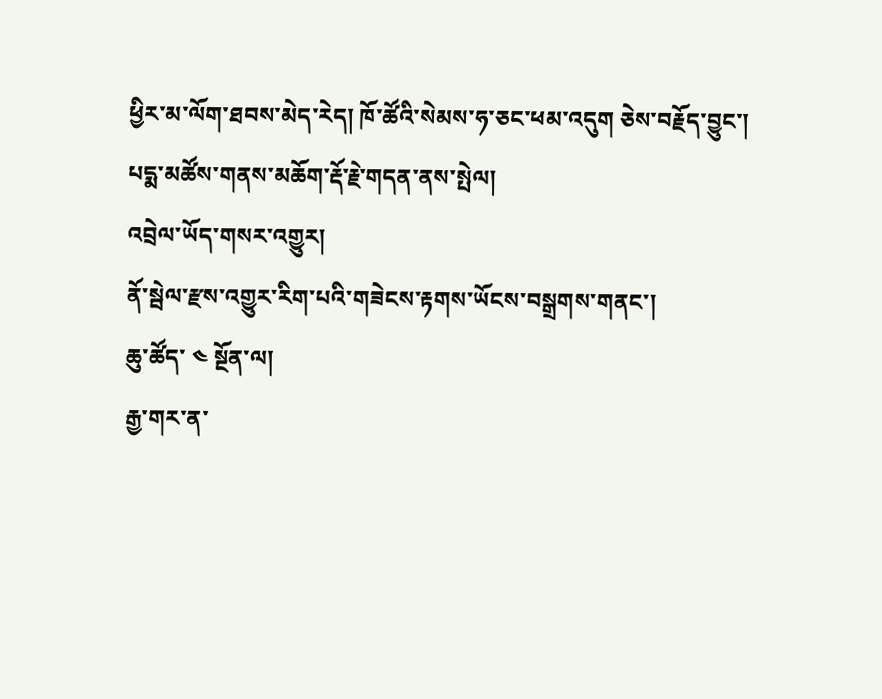ཕྱིར་མ་ལོག་ཐབས་མེད་རེད། ཁོ་ཚོའི་སེམས་ཧ་ཅང་ཕམ་འདུག ཅེས་བརྗོད་བྱུང་།
པདྨ་མཚོས་གནས་མཆོག་རྡོ་རྗེ་གདན་ནས་སྤེལ།
འབྲེལ་ཡོད་གསར་འགྱུར།
ནོ་སྦེལ་རྫས་འགྱུར་རིག་པའི་གཟེངས་རྟགས་ཡོངས་བསྒྲགས་གནང་།
ཆུ་ཚོད་ ༤ སྔོན་ལ།
རྒྱ་གར་ན་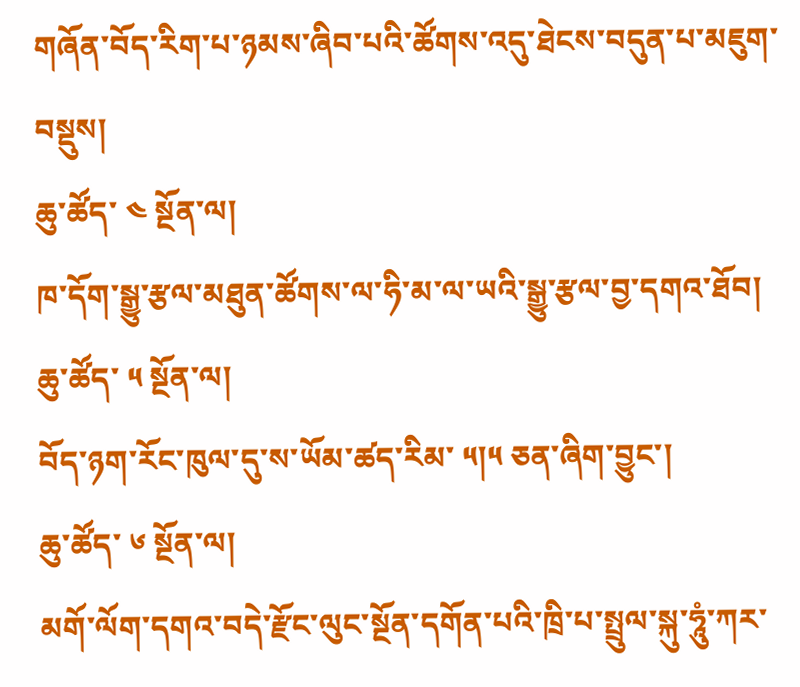གཞོན་བོད་རིག་པ་ཉམས་ཞིབ་པའི་ཚོགས་འདུ་ཐེངས་བདུན་པ་མཇུག་བསྡུས།
ཆུ་ཚོད་ ༤ སྔོན་ལ།
ཁ་དོག་སྒྱུ་རྩལ་མཐུན་ཚོགས་ལ་ཧི་མ་ལ་ཡའི་སྒྱུ་རྩལ་བྱ་དགའ་ཐོབ།
ཆུ་ཚོད་ ༥ སྔོན་ལ།
བོད་ཉག་རོང་ཁུལ་དུ་ས་ཡོམ་ཚད་རིམ་ ༥།༥ ཅན་ཞིག་བྱུང་།
ཆུ་ཚོད་ ༦ སྔོན་ལ།
མགོ་ལོག་དགའ་བདེ་རྫོང་ལུང་སྔོན་དགོན་པའི་ཁྲི་པ་སྤྲུལ་སྐུ་ཧཱུཾ་ཀར་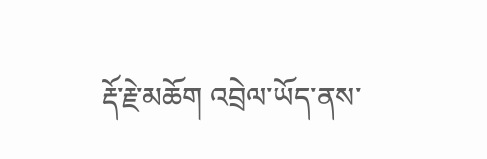རྡོ་རྗེ་མཆོག འབྲེལ་ཡོད་ནས་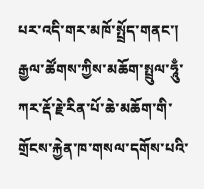པར་འདི་གར་མཁོ་སྤྲོད་གནང་།
རྒྱལ་ཚོགས་ཀྱིས་མཆོག་སྤྲུལ་ཧཱུྃ་ཀར་རྡོ་རྗེ་རིན་པོ་ཆེ་མཆོག་གི་གྲོངས་རྐྱེན་ཁ་གསལ་དགོས་པའི་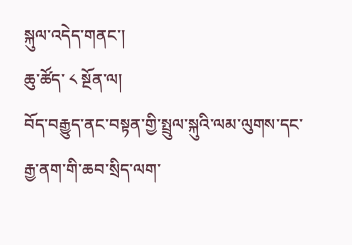སྐུལ་འདེད་གནང་།
ཆུ་ཚོད་ ༨ སྔོན་ལ།
བོད་བརྒྱུད་ནང་བསྟན་གྱི་སྤྲུལ་སྐུའི་ལམ་ལུགས་དང་རྒྱ་ནག་གི་ཆབ་སྲིད་ལག་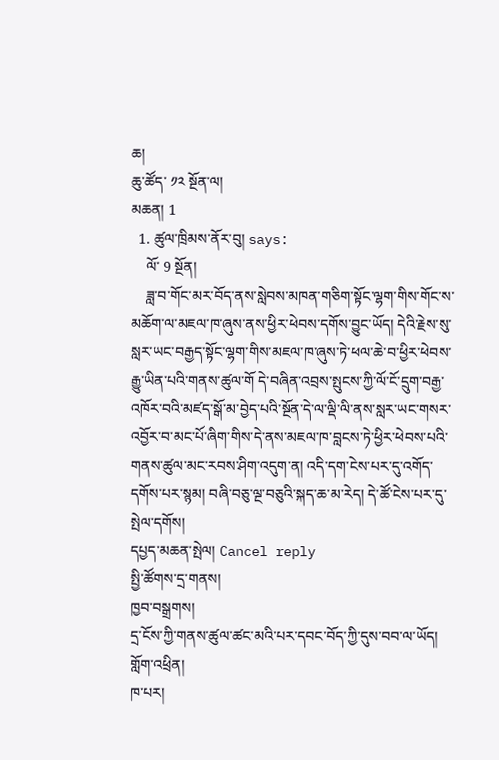ཆ།
ཆུ་ཚོད་ ༡༢ སྔོན་ལ།
མཆན། 1
  1. ཚུལ་ཁྲིམས་ནོར་བུ། says:
    ལོ་ 9 སྔོན།
    ཟླ་བ་གོང་མར་བོད་ནས་སླེབས་མཁན་གཅིག་སྟོང་ལྷག་གིས་གོང་ས་མཆོག་ལ་མཇལ་ཁ་ཞུས་ནས་ཕྱིར་ཕེབས་དགོས་བྱུང་ཡོད། དེའི་རྗེས་སུ་སླར་ཡང་བརྒྱད་སྟོང་ལྷག་གིས་མཇལ་ཁ་ཞུས་ཏེ་ཕལ་ཆེ་བ་ཕྱིར་ཕེབས་རྒྱུ་ཡིན་པའི་གནས་ཚུལ་གོ དེ་བཞིན་འབྲས་སྤུངས་ཀྱི་ལོ་ངོ་དྲུག་བརྒྱ་འཁོར་བའི་མཛད་སྒོ་མ་བྱེད་པའི་སྔོན་དེ་ལ་ལྡི་ལི་ནས་སླར་ཡང་གསར་འབྱོར་བ་མང་པོ་ཞིག་གིས་དེ་ནས་མཇལ་ཁ་བླངས་ཏེ་ཕྱིར་ཕེབས་པའི་གནས་ཚུལ་མང་རབས་ཤིག་འདུག་ན། འདི་དག་ངེས་པར་དུ་འགོད་དགོས་པར་སྙམ། བཞི་བཅུ་ལྔ་བཅུའི་སྐད་ཆ་མ་རེད། དེ་ཚོ་ངེས་པར་དུ་སྤེལ་དགོས།
དཔྱད་མཆན་སྤེལ། Cancel reply
སྤྱི་ཚོགས་དྲ་གནས།
ཁྱབ་བསྒྲགས།
དྲ་ངོས་ཀྱི་གནས་ཚུལ་ཚང་མའི་པར་དབང་བོད་ཀྱི་དུས་བབ་ལ་ཡོད།
གློག་འཕྲིན།
ཁ་པར།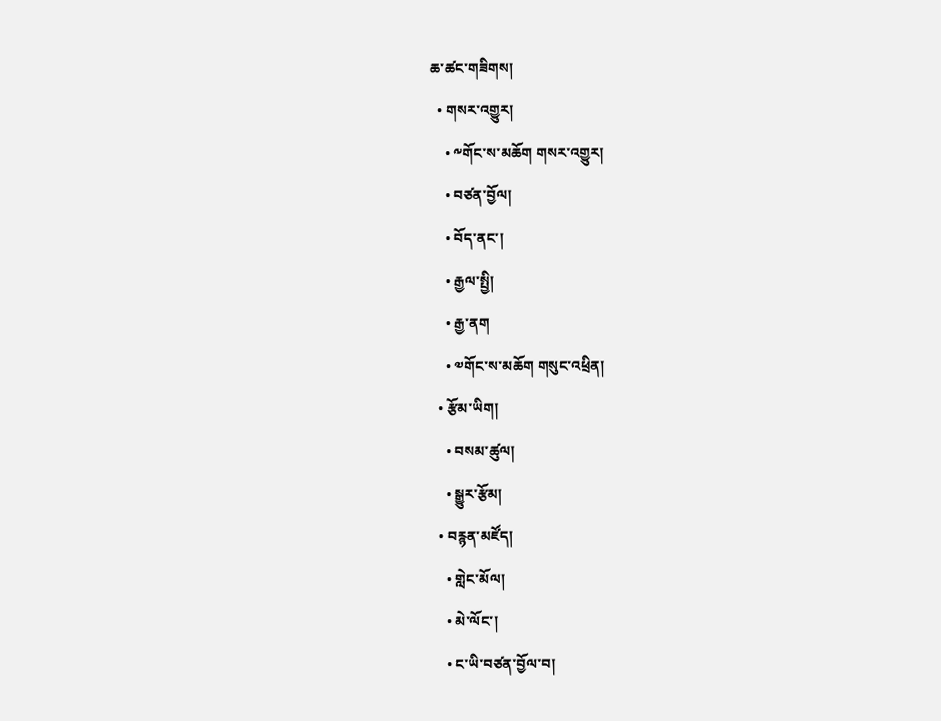ཆ་ཚང་གཟིགས།
  • གསར་འགྱུར།
    • ༸གོང་ས་མཆོག གསར་འགྱུར།
    • བཙན་བྱོལ།
    • བོད་ནང་།
    • རྒྱལ་སྤྱི།
    • རྒྱ་ནག
    • ༧གོང་ས་མཆོག གསུང་འཕྲིན།
  • རྩོམ་ཡིག།
    • བསམ་ཚུལ།
    • སྒྱུར་རྩོམ།
  • བརྙན་མཛོད།
    • གླེང་མོལ།
    • མེ་ལོང་།
    • ང་ཡི་བཙན་བྱོལ་བ།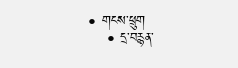• གངས་ཕྲུག
    • དྲ་བརྙན་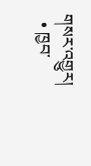གསར་འགྱུར།
  • ཁྱབ་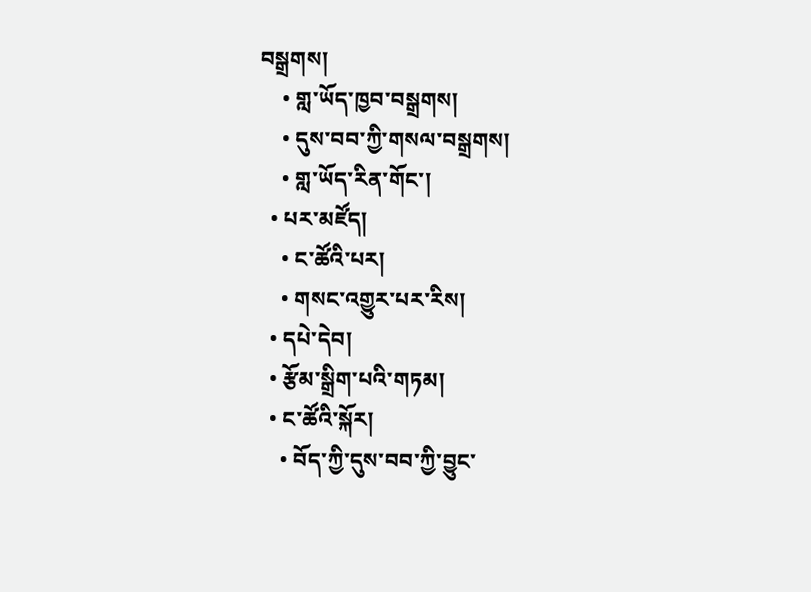བསྒྲགས།
    • གླ་ཡོད་ཁྱབ་བསྒྲགས།
    • དུས་བབ་ཀྱི་གསལ་བསྒྲགས།
    • གླ་ཡོད་རིན་གོང་།
  • པར་མཛོད།
    • ང་ཚོའི་པར།
    • གསང་འགྱུར་པར་རིས།
  • དཔེ་དེབ།
  • རྩོམ་སྒྲིག་པའི་གཏམ།
  • ང་ཚོའི་སྐོར།
    • བོད་ཀྱི་དུས་བབ་ཀྱི་བྱུང་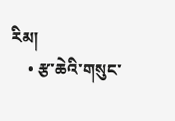རིམ།
    • རྩ་ཆེའི་གསུང་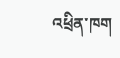འཕྲིན་ཁག